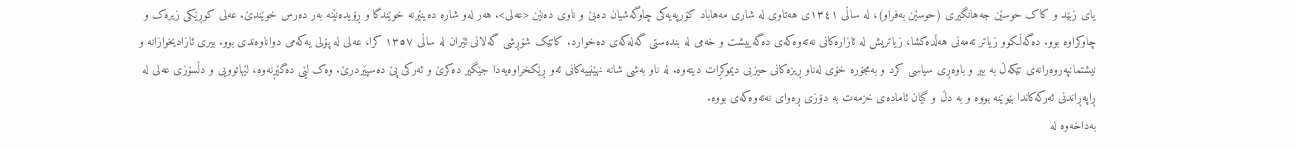یای زبێد و کاک حوسێن جەهانگیری (حوسێن بەفراو)، لە ساڵی ١٣٤١ی هەتاوی لە شاری مەهاباد کۆرپەیەکی چاوگەشیان دەبێ و ناوی دەنێن <عەلی>. هەر لەو شارە دەینێرنە خوێندگا و ڕۆیدەنێنە بەر دەرس خوێندێ. عەلی کوڕێکی زیرەک و چاوکراوە بوو. دەگەڵکوو زیاتر تەمەنی هەڵدەکشا، زیاتریش لە ئازارەکانی نەتەوەکەی دەگەییشت و خەمی لە بندەستی گەلەکەی دەخوارد. کاتێک شۆڕشی گەلانی ئێران لە ساڵی ١٣٥٧ کرا، عەلی لە پۆلی یەکەمی دواناوەندی بوو. بیری ئازادیخوازانە و نیشتمانپەروەرانەی تێکەڵ بە بیر و باوەڕی سیاسی کرد و بەمجۆرە خۆی لەناو ڕیزەکانی حیزبی دیموکڕات دیتەوە. لە ناو بەشی شانە نهێنییەکانی ئەو ڕێکخراوەیەدا جێگیر دەکرێ و ئەرکی پێ دەسپێردرێ. وەک لێی دەگێڕنەوە، لێهاتوویی و دڵسۆزی عەلی لە ڕاپەڕاندنی ئەرکەکاندا بێوێنە بووە و بە دڵ و گیان ئامادەی خزمەت بە دۆزی ڕەوای نەتەوەکەی بووە.
بەداخەوە لە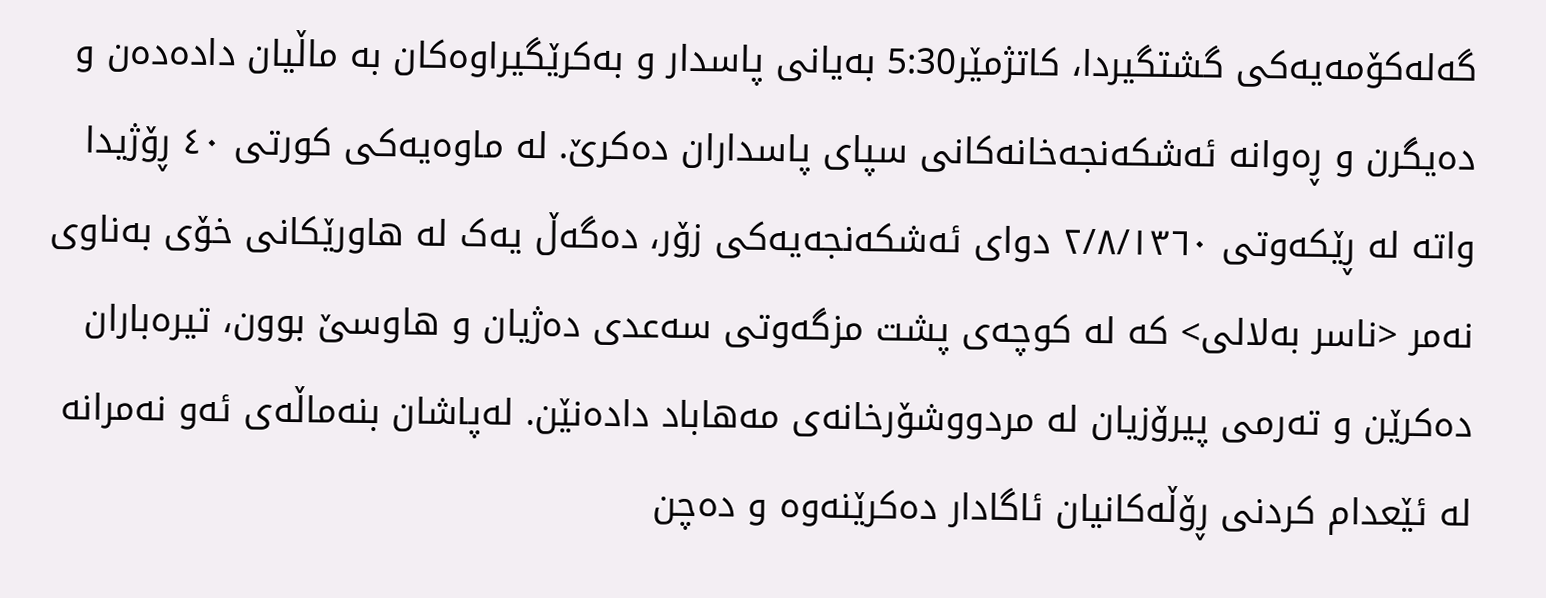گەلەکۆمەیەکی گشتگیردا، کاتژمێر5:30 بەیانی پاسدار و بەکرێگیراوەکان بە ماڵیان دادەدەن و دەیگرن و ڕەوانە ئەشکەنجەخانەکانی سپای پاسداران دەکرێ. لە ماوەیەکی کورتی ٤٠ ڕۆژیدا واتە لە ڕێکەوتی ٢/٨/١٣٦٠ دوای ئەشکەنجەیەکی زۆر، دەگەڵ یەک لە هاورێکانی خۆی بەناوی نەمر <ناسر بەلالی> کە لە کوچەی پشت مزگەوتی سەعدی دەژیان و هاوسێ بوون، تیرەباران دەکرێن و تەرمی پیرۆزیان لە مردووشۆرخانەی مەهاباد دادەنێن. لەپاشان بنەماڵەی ئەو نەمرانە لە ئێعدام کردنی ڕۆڵەکانیان ئاگادار دەکرێنەوە و دەچن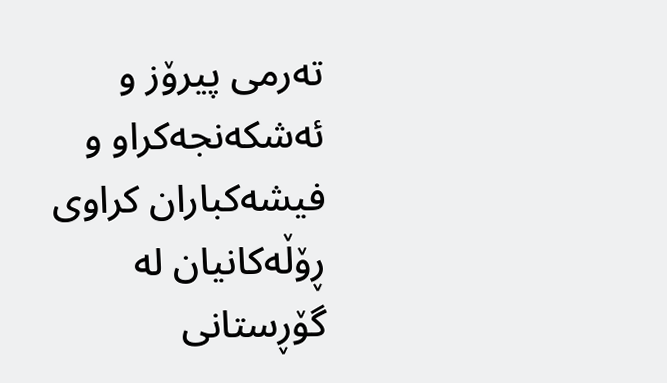تەرمی پیرۆز و ئەشکەنجەکراو و فیشەکباران کراوی ڕۆڵەکانیان لە گۆڕستانی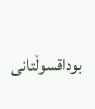بوداقسوڵتانی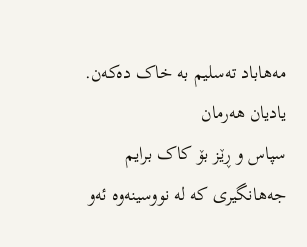مەهاباد تەسلیم بە خاک دەکەن.
یادیان هەرمان
سپاس و ڕێز بۆ کاک برایم جەهانگیری کە لە نووسینەوە ئەو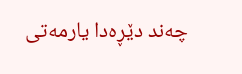چەند دێڕەدا یارمەتی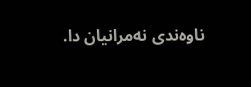ناوەندی نەمرانیان دا.